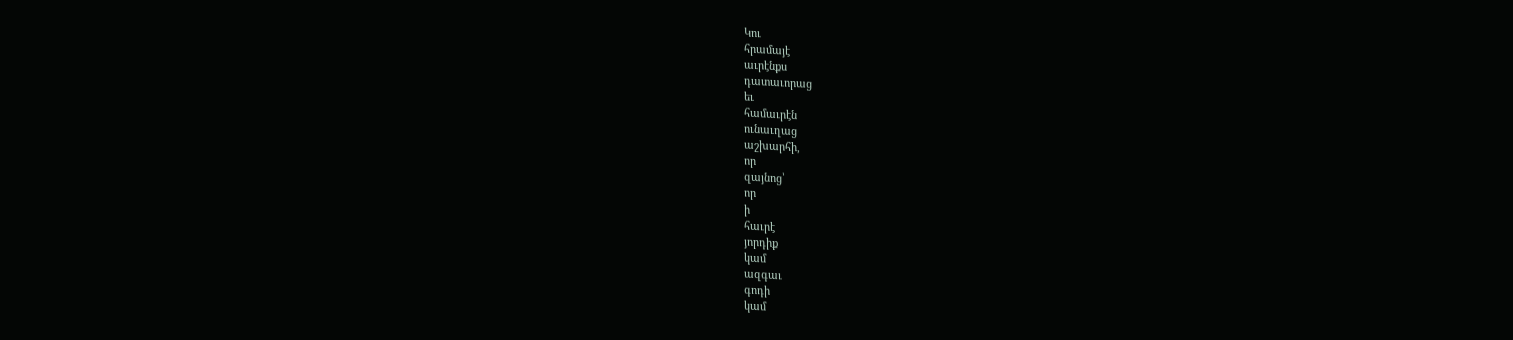Կու
հրամայէ
աւրէնքս
դատաւորաց
եւ
համաւրէն
ունաւղաց
աշխարհի,
որ
զայնոց՝
որ
ի
հաւրէ
յորդիք
կամ
ազգաւ
գոդի
կամ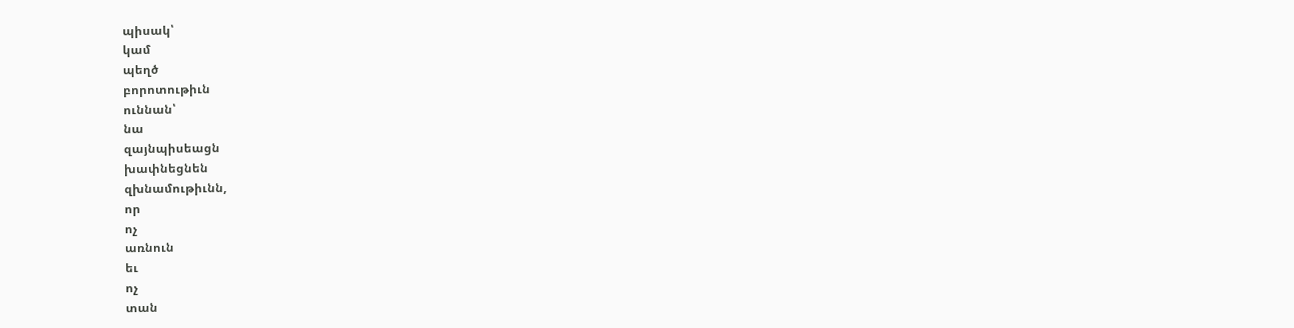պիսակ՝
կամ
պեղծ
բորոտութիւն
ուննան՝
նա
զայնպիսեացն
խափնեցնեն
զխնամութիւնն,
որ
ոչ
առնուն
եւ
ոչ
տան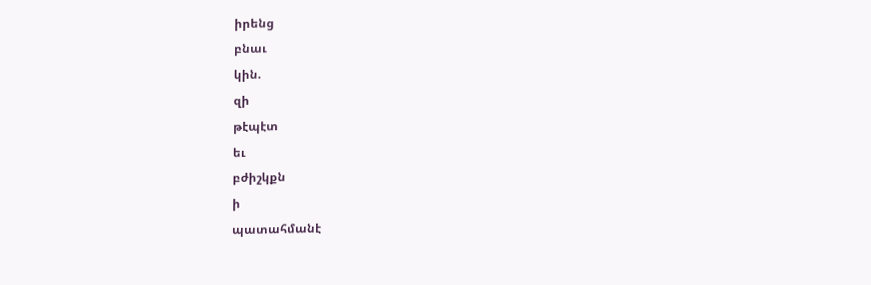իրենց
բնաւ
կին.
զի
թէպէտ
եւ
բժիշկքն
ի
պատահմանէ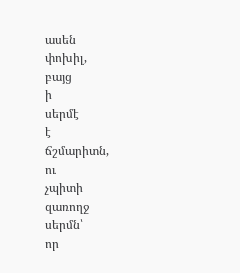ասեն
փոխիլ,
բայց
ի
սերմէ
է
ճշմարիտն,
ու
չպիտի
զառողջ
սերմն՝
որ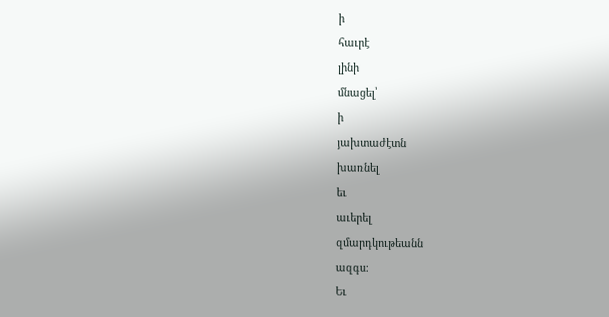ի
հաւրէ
լինի
մնացել՝
ի
յախտաժէտն
խառնել
եւ
աւերել
զմարդկութեանն
ազգս։
Եւ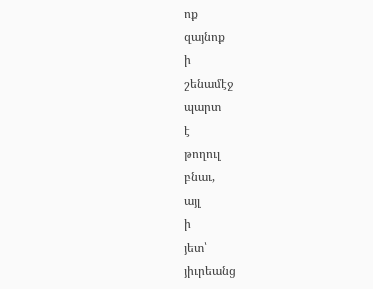ոք
զայնոք
ի
շենամէջ
պարտ
է
թողուլ
բնաւ,
այլ
ի
յետ՝
յիւրեանց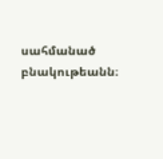սահմանած
բնակութեանն։